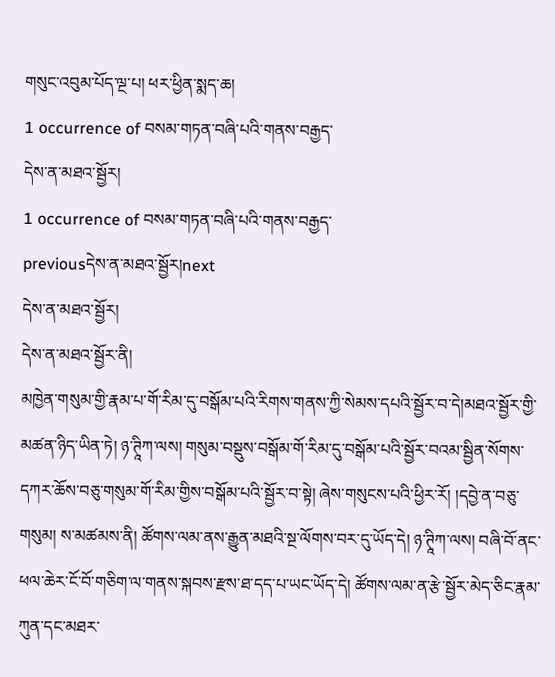གསུང་འབུམ་པོད་ལྔ་པ། ཕར་ཕྱིན་སྨད་ཆ།
1 occurrence of བསམ་གཏན་བཞི་པའི་གནས་བརྒྱད་
དེས་ན་མཐའ་སྦྱོར།
1 occurrence of བསམ་གཏན་བཞི་པའི་གནས་བརྒྱད་
previousདེས་ན་མཐའ་སྦྱོར།next
དེས་ན་མཐའ་སྦྱོར།
དེས་ན་མཐའ་སྦྱོར་ནི།
མཁྱེན་གསུམ་གྱི་རྣམ་པ་གོ་རིམ་དུ་བསྒོམ་པའི་རིགས་གནས་ཀྱི་སེམས་དཔའི་སྦྱོར་བ་དེ།མཐའ་སྦྱོར་གྱི་མཚན་ཉིད་ཡིན་ཏེ། ཉ་ཊཱིཀ་ལས། གསུམ་བསྡུས་བསྒོམ་གོ་རིམ་དུ་བསྒོམ་པའི་སྦྱོར་བའམ་སྦྱིན་སོགས་དཀར་ཆོས་བཅུ་གསུམ་གོ་རིམ་གྱིས་བསྒོམ་པའི་སྦྱོར་བ་སྟེ། ཞེས་གསུངས་པའི་ཕྱིར་རོ། །དབྱེ་ན་བཅུ་གསུམ། ས་མཚམས་ནི། ཚོགས་ལམ་ནས་རྒྱུན་མཐའི་སྔ་ལོགས་བར་དུ་ཡོད་དེ། ཉ་ཊཱིཀ་ལས། བཞི་བོ་ནང་ཕལ་ཆེར་ངོ་བོ་གཅིག་ལ་གནས་སྐབས་རྫས་ཐ་དད་པ་ཡང་ཡོད་དེ། ཚོགས་ལམ་ན་རྩེ་སྦྱོར་མེད་ཅིང་རྣམ་ཀུན་དང་མཐར་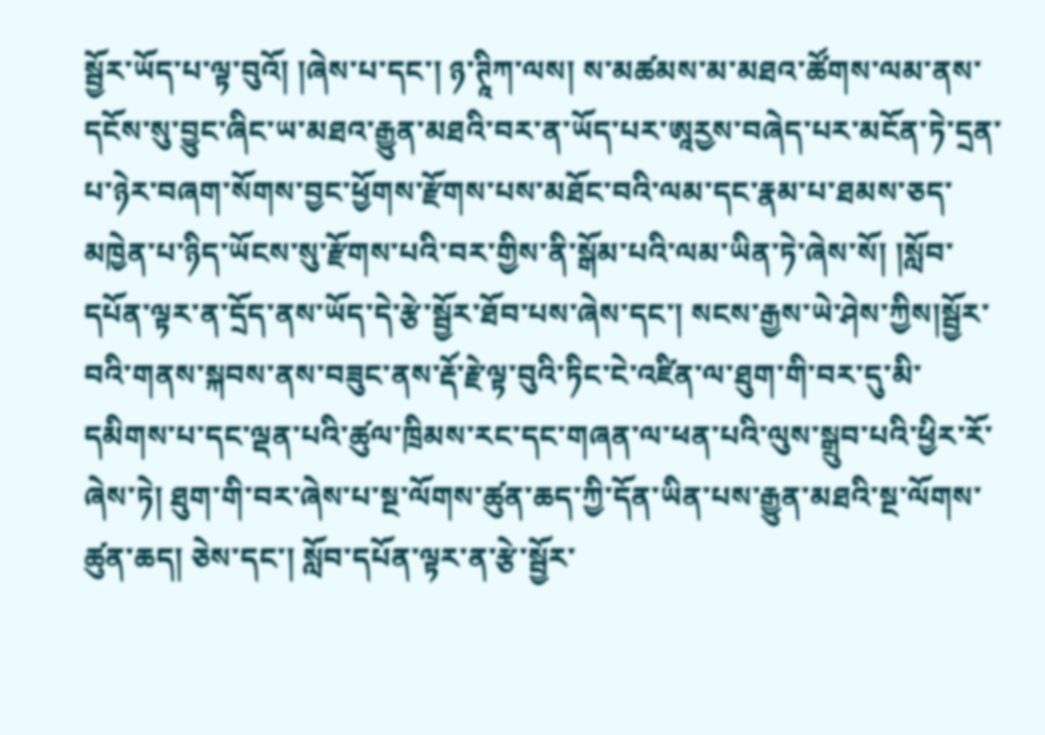སྦྱོར་ཡོད་པ་ལྟ་བུའོ། །ཞེས་པ་དང་། ཉ་ཊཱིཀ་ལས། ས་མཚམས་མ་མཐའ་ཚོགས་ལམ་ནས་དངོས་སུ་བྱུང་ཞིང་ཡ་མཐའ་རྒྱུན་མཐའི་བར་ན་ཡོད་པར་ཨཱརྱས་བཞེད་པར་མངོན་ཏེ་དྲན་པ་ཉེར་བཞག་སོགས་བྱང་ཕྱོགས་རྫོགས་པས་མཐོང་བའི་ལམ་དང་རྣམ་པ་ཐམས་ཅད་མཁྱེན་པ་ཉིད་ཡོངས་སུ་རྫོགས་པའི་བར་གྱིས་ནི་སྒོམ་པའི་ལམ་ཡིན་ཏེ་ཞེས་སོ། །སློབ་དཔོན་ལྟར་ན་དྲོད་ནས་ཡོད་དེ་རྩེ་སྦྱོར་ཐོབ་པས་ཞེས་དང་། སངས་རྒྱས་ཡེ་ཤེས་ཀྱིས།སྦྱོར་བའི་གནས་སྐབས་ནས་བཟུང་ནས་རྡོ་རྗེ་ལྟ་བུའི་ཏིང་ངེ་འཛིན་ལ་ཐུག་གི་བར་དུ་མི་དམིགས་པ་དང་ལྡན་པའི་ཚུལ་ཁྲིམས་རང་དང་གཞན་ལ་ཕན་པའི་ལུས་སྒྲུབ་པའི་ཕྱིར་རོ་ཞེས་ཏེ། ཐུག་གི་བར་ཞེས་པ་སྔ་ལོགས་ཚུན་ཆད་ཀྱི་དོན་ཡིན་པས་རྒྱུན་མཐའི་སྔ་ལོགས་ཚུན་ཆད། ཅེས་དང་། སློབ་དཔོན་ལྟར་ན་རྩེ་སྦྱོར་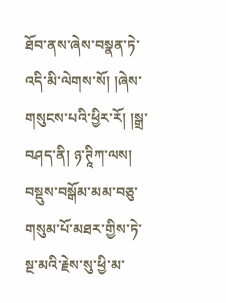ཐོབ་ནས་ཞེས་བསྣན་ཏེ་འདི་མི་ལེགས་སོ། །ཞེས་གསུངས་པའི་ཕྱིར་རོ། །སྒྲ་བཤད་ནི། ཉ་ཊཱིཀ་ལས། བསྡུས་བསྒོམ་མམ་བཅུ་གསུམ་པོ་མཐར་གྱིས་ཏེ་སྔ་མའི་རྗེས་སུ་ཕྱི་མ་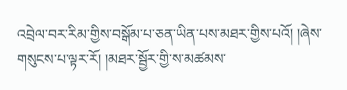འབྲེལ་བར་རིམ་གྱིས་བསྒོམ་པ་ཅན་ཡིན་པས་མཐར་གྱིས་པའོ། །ཞེས་གསུངས་པ་ལྟར་རོ། །མཐར་སྦྱོར་གྱི་ས་མཚམས་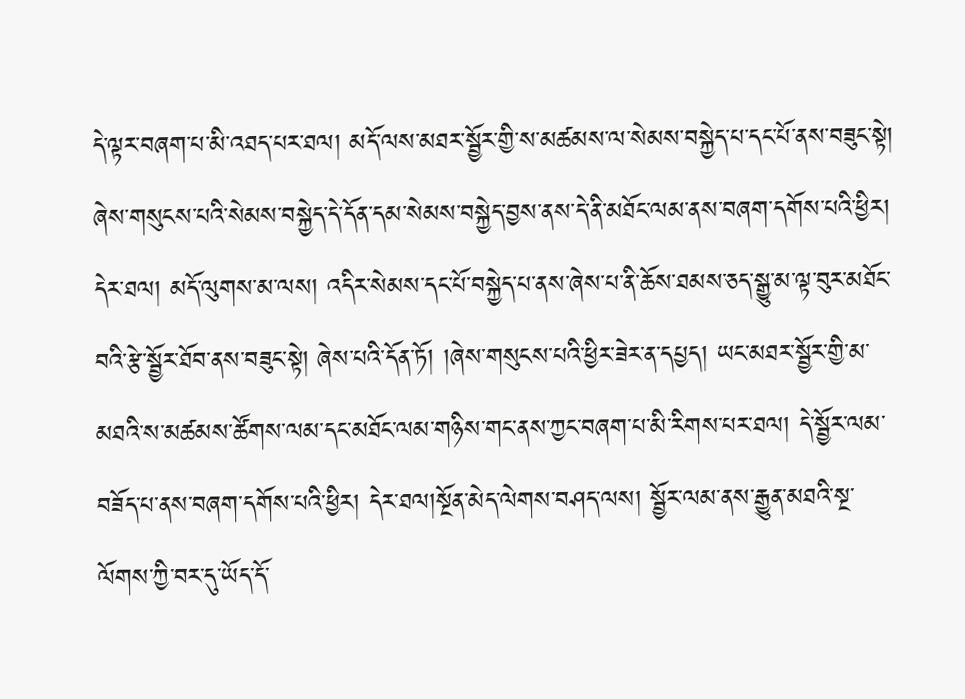དེ་ལྟར་བཞག་པ་མི་འཐད་པར་ཐལ། མདོ་ལས་མཐར་སྦྱོར་གྱི་ས་མཚམས་ལ་སེམས་བསྐྱེད་པ་དང་པོ་ནས་བཟུང་སྟེ། ཞེས་གསུངས་པའི་སེམས་བསྐྱེད་དེ་དོན་དམ་སེམས་བསྐྱེད་བྱས་ནས་དེ་ནི་མཐོང་ལམ་ནས་བཞག་དགོས་པའི་ཕྱིར། དེར་ཐལ། མདོ་ལུགས་མ་ལས། འདིར་སེམས་དང་པོ་བསྐྱེད་པ་ནས་ཞེས་པ་ནི་ཆོས་ཐམས་ཅད་སྒྱུ་མ་ལྟ་བུར་མཐོང་བའི་རྩེ་སྦྱོར་ཐོབ་ནས་བཟུང་སྟེ། ཞེས་པའི་དོན་ཏོ། །ཞེས་གསུངས་པའི་ཕྱིར་ཟེར་ན་དཔྱད། ཡང་མཐར་སྦྱོར་གྱི་མ་མཐའི་ས་མཚམས་ཚོགས་ལམ་དང་མཐོང་ལམ་གཉིས་གང་ནས་ཀྱང་བཞག་པ་མི་རིགས་པར་ཐལ། དེ་སྦྱོར་ལམ་བཟོད་པ་ནས་བཞག་དགོས་པའི་ཕྱིར། དེར་ཐལ།སྔོན་མེད་ལེགས་བཤད་ལས། སྦྱོར་ལམ་ནས་རྒྱུན་མཐའི་སྔ་ལོགས་ཀྱི་བར་དུ་ཡོད་དོ་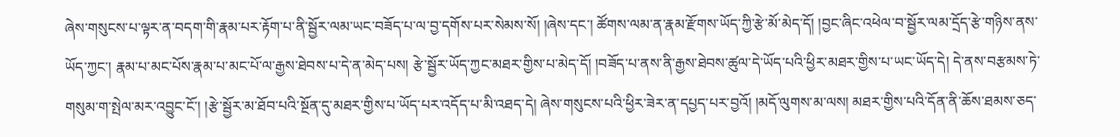ཞེས་གསུངས་པ་ལྟར་ན་བདག་གི་རྣམ་པར་རྟོག་པ་ནི་སྦྱོར་ལམ་ཡང་བཟོད་པ་ལ་བྱ་དགོས་པར་སེམས་སོ། །ཞེས་དང་། ཚོགས་ལམ་ན་རྣམ་རྫོགས་ཡོད་ཀྱི་རྩེ་མོ་མེད་དོ། །བྱང་ཞིང་འཕེལ་བ་སྦྱོར་ལམ་དྲོད་རྩེ་གཉིས་ནས་ཡོད་ཀྱང་། རྣམ་པ་མང་པོས་རྣམ་པ་མང་པོ་ལ་རྒྱས་ཐེབས་པ་དེ་ན་མེད་པས། རྩེ་སྦྱོར་ཡོད་ཀྱང་མཐར་གྱིས་པ་མེད་དོ། །བཟོད་པ་ནས་ནི་རྒྱས་ཐེབས་ཚུལ་དེ་ཡོད་པའི་ཕྱིར་མཐར་གྱིས་པ་ཡང་ཡོད་དེ། དེ་ནས་བརྩམས་ཏེ་གསུམ་ག་སྤེལ་མར་འབྱུང་ངོ་། །རྩེ་སྦྱོར་མ་ཐོབ་པའི་སྔོན་དུ་མཐར་གྱིས་པ་ཡོད་པར་འདོད་པ་མི་འཐད་དེ། ཞེས་གསུངས་པའི་ཕྱིར་ཟེར་ན་དཔྱད་པར་བྱའོ། །མདོ་ལུགས་མ་ལས། མཐར་གྱིས་པའི་དོན་ནི་ཆོས་ཐམས་ཅད་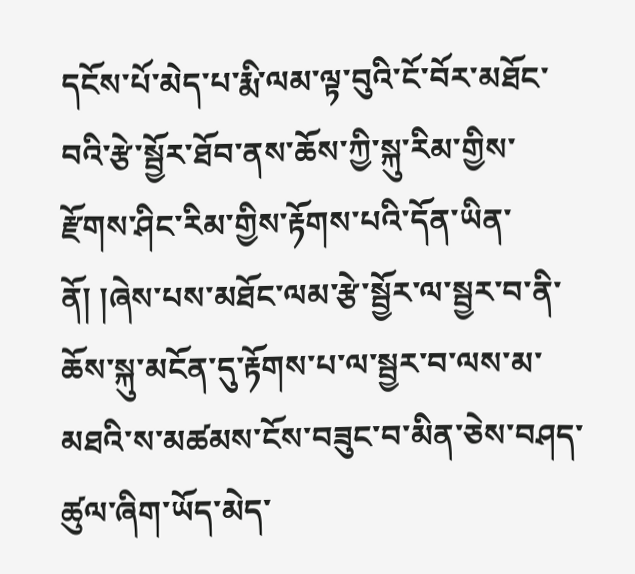དངོས་པོ་མེད་པ་རྨི་ལམ་ལྟ་བུའི་ངོ་བོར་མཐོང་བའི་རྩེ་སྦྱོར་ཐོབ་ནས་ཆོས་ཀྱི་སྐུ་རིམ་གྱིས་རྫོགས་ཤིང་རིམ་གྱིས་རྟོགས་པའི་དོན་ཡིན་ནོ། །ཞེས་པས་མཐོང་ལམ་རྩེ་སྦྱོར་ལ་སྦྱར་བ་ནི་ཆོས་སྐུ་མངོན་དུ་རྟོགས་པ་ལ་སྦྱར་བ་ལས་མ་མཐའི་ས་མཚམས་ངོས་བཟུང་བ་མིན་ཅེས་བཤད་ཚུལ་ཞིག་ཡོད་མེད་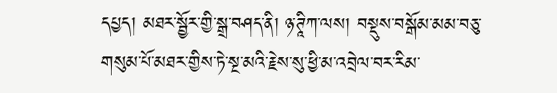དཔྱད། མཐར་སྦྱོར་གྱི་སྒྲ་བཤད་ནི། ཉ་ཊཱིཀ་ལས། བསྡུས་བསྒོམ་མམ་བཅུ་གསུམ་པོ་མཐར་གྱིས་ཏེ་སྔ་མའི་རྗེས་སུ་ཕྱི་མ་འབྲེལ་བར་རིམ་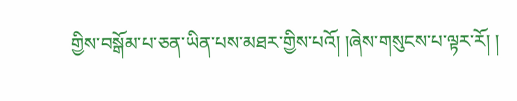གྱིས་བསྒོམ་པ་ཅན་ཡིན་པས་མཐར་གྱིས་པའོ། །ཞེས་གསུངས་པ་ལྟར་རོ། །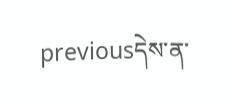previousདེས་ན་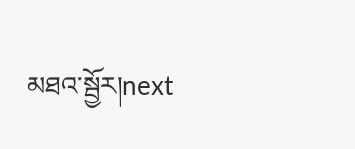མཐའ་སྦྱོར།next